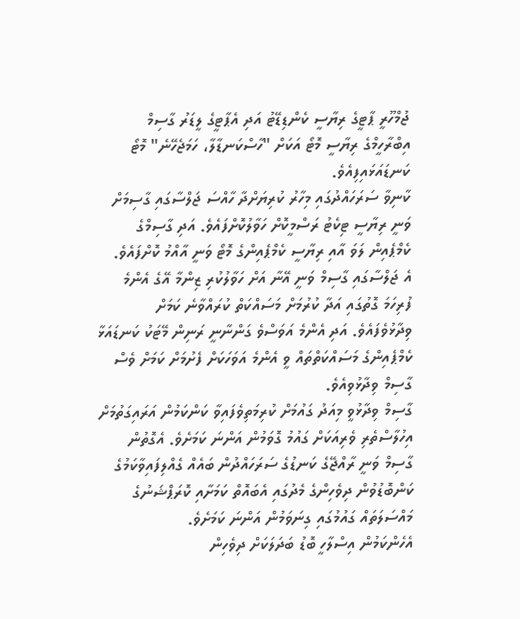ޖުމްހޫރީ ޕާޓީގެ ރިޔާސީ ކެންޑިޑޭޓު އަދި އެޕާޓީގެ ލީޑަރު ގާސިމް އިބްރާހީމްގެ ރިޔާސީ މޮޓޯ އަކަށް "ހާސްކަނޑާލާ، ހަމަޖެހޭނެ" މޮޓޯ ކަނޑައަޅައިފިއެވެ.
ކާނިވާ ސަރަހައްދުގައި މިހާރު ކުރިޔަށްދާ ހާއްސަ ޖަލްސާގައި ގާސިމަށް ވަނީ ރިޔާސީ ޓިކެޓު ރަސްމީކޮށް ހަވާލުކޮށްފައެވެ. އަދި ގާސިމްގެ ކެމްޕެއިން ލަވަ އާއި ރިޔާސީ ކެމްޕެއިންގެ މޮޓޯ ވަނީ އާއްމު ކޮށްފައެވެ.
އެ ޖަލްސާގައި ގާސިމް ވަނީ އޭނާ އަށް ހަވާލުކުރި ޒިންމާ އޭގެ އެންމެ ފުރިހަމަ ގޮތުގައި އަދާ ކުރުމަށް މަސައްކަތް ކުރައްވާނެ ކަމަށް ވިދާޅުވެފައެވެ. އަދި އެންމެ އަވަސްވެ ގަންނާނީ ރަނިން މޭޓަކު ކަނޑައަޅާ ކެމްޕެއިންގެ މަސައްކަތްތައް ވީ އެންމެ އަވަހަކަށް ފެށުމަށް ކަމަށް ވެސް ގާސިމް ވިދާޅުވިއެވެ.
ގާސިމް ވިދާޅުވީ މިއަދު ގައުމަށް ކުރިމަތިވެފައިވާ ކަންކަމުން އަރައިގަތުމަށް އިހުލާސްތެރި ވެރިއަކަށް ގައުމު ގޮވަމުން އަންނަ ކަމަށެވެ. އެގޮތުން ގާސިމް ވަނީ ރާއްޖޭގެ ކަނޑުގެ ސަރަހައްދުން ބައެއް ގެއްލިފައިވާކަމުގެ ކަންބޮޑުވުން ދިވެހިންގެ މެދުގައި އެބައޮތް ކަމަށާއި ކޮރަޕްޝަނުގެ މައްސަލަތައް ގައުމުގައި ގިނަވަމުން އަންނަ ކަމަށެވެ.
އެހެންކަމުން އިސްލާހީ ބޮޑު ބަދަލަކަށް ދިވެހިން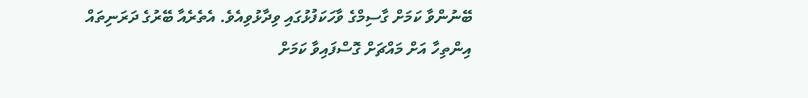ބޭނުންވާ ކަމަށް ގާސިމްގެ ވާހަކަފުޅުގައި ވިދާޅުވިއެވެ. އެތެރެއާ ބޭރުގެ ދަރަނިތައް އިންތިހާ އަށް މައްޗަށް ގޮސްފައިވާ ކަމަށް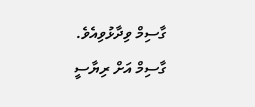ގާސިމް ވިދާޅުވިއެވެ.
ގާސިމް އަށް ރިޔާސީ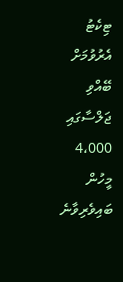ޓިކެޓު އެރުވުމަށް ބޭއްވި ޖަލްސާގައި 4،000 މީހުން ބައިވެރިވާނެ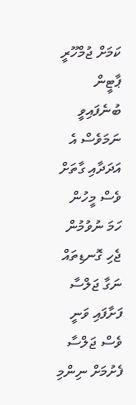ކަމަށް ޖުމްހޫރީ ޕާޓީން ބުނެފައިވީ ނަމަވެސް އެ އަދަދާއި ގާތަށް ވެސް މީހުން ހަމަ ނުވުމުން ޖެހި ގޮނޑިތައް ނަގާ ޖަލްސާ ފަށާފައި ވަނީ ވެސް ޖަލްސާ ފެށުމަށް ނިންމި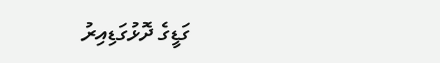ގަޑީގެ ދޮޅުގަޑިއިރު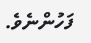ފަހުންނެވެ.